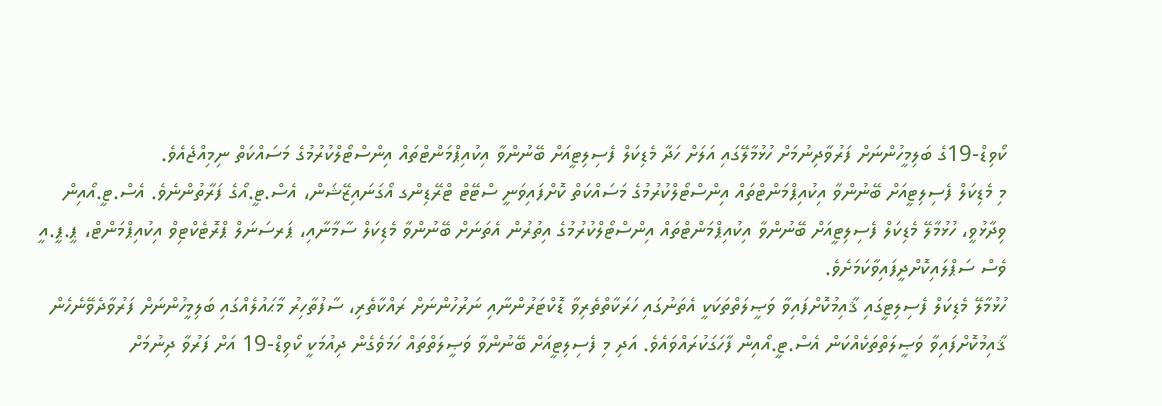ކޯވިޑް-19ގެ ބަލިމީހުންނަށް ފަރުވާދިނުމަށް ހުޅުމާލޭގައި އަލަށް ހަދާ މެޑިކަލް ފެސިލިޓީއަށް ބޭނުންވާ އިކުއިޕްމަންޓްތައް އިންސްޓޯލްކުރުމުގެ މަސައްކަތް ނިމިއްޖެއެވެ.
މި މެޑިކަލް ފެސިލިޓީއަށް ބޭނުންވާ އިކުއިޕްމަންޓްތައް އިންސްޓޯލްކުރުމުގެ މަސައްކަތް ކޮށްފައިވަނީ ސްޓޭޓް ޓްރޭޑިންގ އޯގަނައިޒޭޝަން، އެސް.ޓީ.އޯގެ ފަރާތުންނެވެ. އެސް.ޓީ.އޯއިން ވިދާޅުވީ، ހުޅުމާލޭ މެޑިކަލް ފެސިލިޓީއަށް ބޭނުންވާ އިކުއިޕްމަންޓްތައް އިންސްޓޯލްކުރުމުގެ އިތުރުން އެތަނަށް ބޭނުންވާ މެޑިކަލް ސާމާނާއި، ޕަރސަނަލް ޕްރޮޓެކްޓިވް އިކުއިޕްމަންޓް، ޕީ.ޕީ.އީ ވެސް ސަޕްލައިކޮށްދީފައިވާކަމަށެވެ.
ހުޅުމާލޭ މެޑިކަލް ފެސިލިޓީގައި ޤާއިމުކޮށްފައިވާ ވަޞީލަތްތަކަކީ އެތަނުގައި ހަރަކާތްތެރިވާ ޑޮކްޓަރުންނާއި ނަރުހުންނަށް ރައްކާތެރި، ސާފުތާހިރު މާޙައުލެއްގައި ބަލިމީހުންނަށް ފަރުވާދެވޭނެހެން ޤާއިމުކޮށްފައިވާ ވަޞީލަތްތަކެއްކަން އެސް.ޓީ.އޯއިން ފާހަގަކުރައްވައެވެ. އަދި މި ފެސިލިޓީއަށް ބޭނުންވާ ވަޞީލަތްތައް ހަމަވެގެން ދިއުމަކީ ކޯވިޑް-19 އަށް ފަރުވާ ދިނުމަށް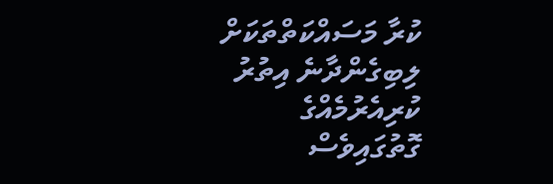ކުރާ މަސައްކަތްތަކަށް ލިބިގެންދާނެ އިތުރު ކުރިއެރުމެއްގެ ގޮތުގައިވެސް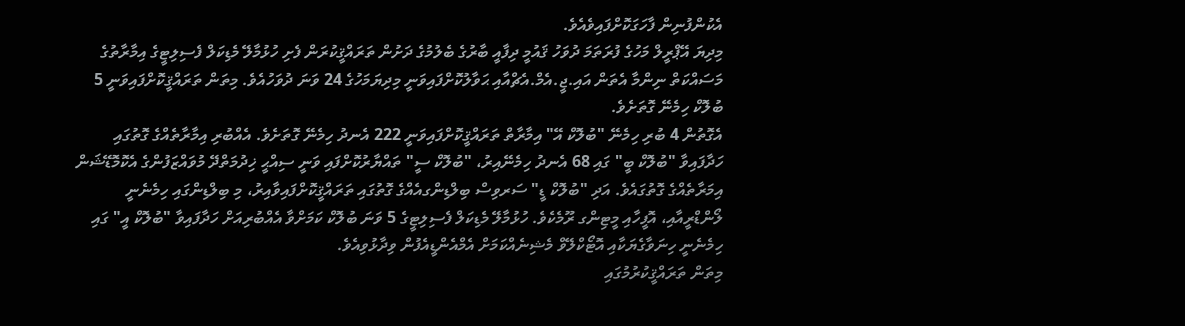އެކުންފުނިން ފާހަގަކޮށްފައިވެއެވެ.
މިދިޔަ އޭޕްރީލް މަހުގެ ފުރަތަމަ ދުވަހު ޤައުމީ ދިފާއީ ބާރުގެ ބެލުމުގެ ދަށުން ތަރައްޤީކުރަން ފެށި ހުޅުމާލޭ މެޑިކަލް ފެސިލިޓީގެ އިމާރާތުގެ މަސައްކަތް ނިންމާ އެތަން އައި.ޖީ.އެމް.އެޗްއާއި ޙަވާލުކޮށްފައިވަނީ މިދިޔަމަހުގެ 24 ވަނަ ދުވަހުއެވެ. މިތަން ތަރައްޤީކޮށްފައިވަނީ 5 ބުލޮކް ހިމެނޭ ގޮތަށެވެ.
އެގޮތުން 4 ބުރި ހިމެނޭ "ބުލޮކް އޭ" އިމާރާތް ތަރައްޤީކޮށްފައިވަނީ 222 އެނދު ހިމެނޭ ގޮތަށެވެ. އެއްބުރި އިމާރާތެއްގެ ގޮތުގައި ހަދާފައިވާ "ބުލޮކް ބީ" ގައި 68 އެނދު ހިމެނޭއިރު، "ބުލޮކް ސީ" ތައްޔާރުކޮށްފައި ވަނީ ސިއްޙީ ޚިދުމަތްދޭ މުވައްޒަފުންގެ އެކޮމޮޑޭޝަން އިމަރާތެއްގެ ގޮތުގައެވެ. އަދި "ބުލޮކް ޑީ" ސަރވިސް ބިލްޑިންގއެއްގެ ގޮތުގައި ތަރައްޤީކޮށްފައިވާއިރު، މި ބިލްޑިންގައި ހިމެނެނީ ލޯންޑްރީއާއި، އޮފީހާއި މީޓިންގ ރޫމެކެވެ. ހުޅުމާލޭ މެޑިކަލް ފެސިލިޓީގެ 5 ވަނަ ބުލޮކް ކަމަށްވާ އެއްބުރިއަށް ހަދާފައިވާ "ބުލޮކް އީ" ގައި ހިމެނެނީ ހިނަވާގެޔަކާއި އޮޓޯކްލޭވް މެޝިނެއްކަމަށް އެމްއެންޑީއެފުން ވިދާޅުވިއެވެ.
މިތަން ތަރައްޤީކުރުމުގައި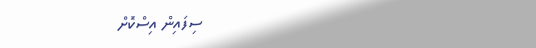ސިފައިން އިސްކޮށް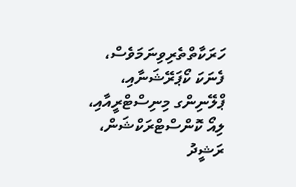ހަރަކާތްތެރިވިނަމަވެސް، ފެނަކަ ކޯޕަރޭޝަނާއި، ޕްލޭނިންގ މިނިސްޓްރީއާއި، ލިއޯ ކޮންސްޓްރަކްޝަން، ރަޝީދު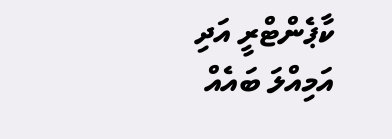ކާޕެންޓްރީ އަދި އަމިއްލަ ބައެއް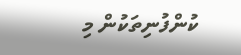ކުންފުނިތަކުން މި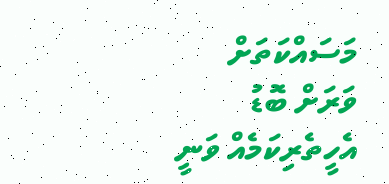މަސައްކަތަށް ވަރަށް ބޮޑު އެހީތެރިކަމެއް ވަނީ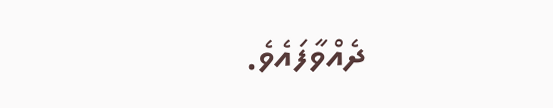ދެއްވާފައެވެ.